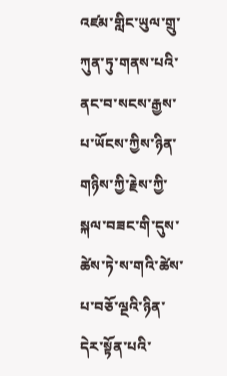འཛམ་གླིང་ཡུལ་གྲུ་ཀུན་ཏུ་གནས་པའི་ནང་བ་སངས་རྒྱས་པ་ཡོངས་ཀྱིས་ཉིན་གཉིས་ཀྱི་རྗེས་ཀྱི་སྐལ་བཟང་གི་དུས་ཚེས་ཏེ་ས་གའི་ཚེས་པ་བཅོ་ལྔའི་ཉིན་དེར་སྟོན་པའི་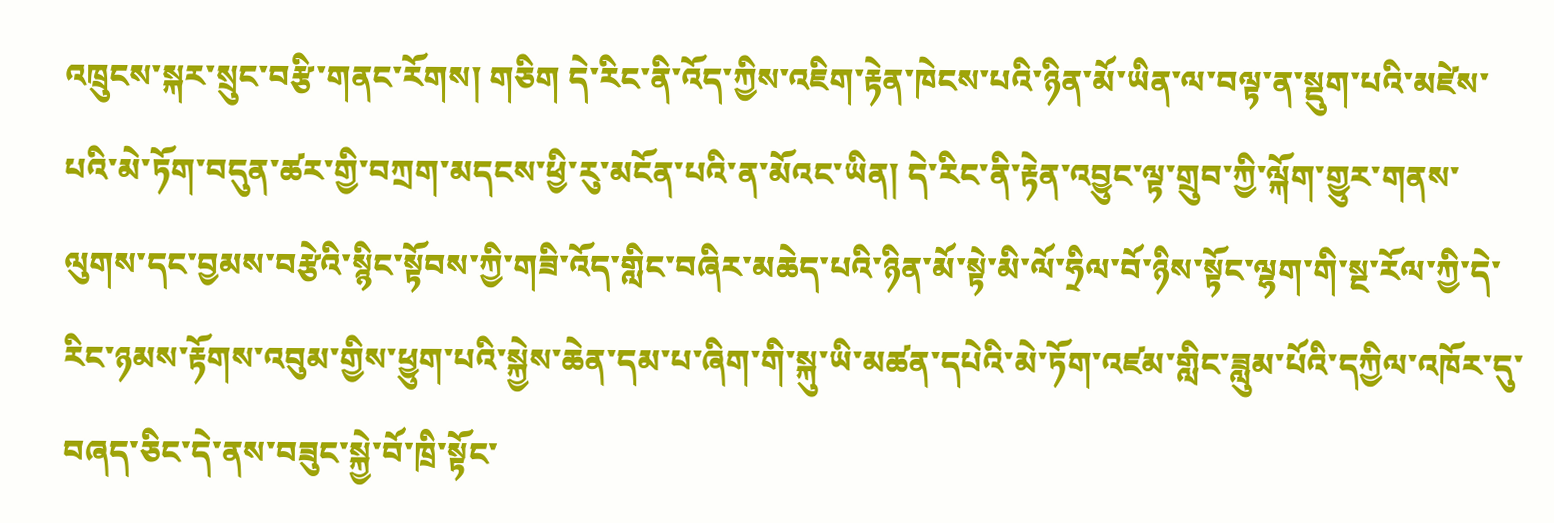འཁྲུངས་སྐར་སྲུང་བརྩི་གནང་རོགས། གཅིག དེ་རིང་ནི་འོད་ཀྱིས་འཇིག་རྟེན་ཁེངས་པའི་ཉིན་མོ་ཡིན་ལ་བལྟ་ན་སྡུག་པའི་མཛེས་པའི་མེ་ཏོག་བདུན་ཚར་གྱི་བཀྲག་མདངས་ཕྱི་རུ་མངོན་པའི་ན་མོའང་ཡིན། དེ་རིང་ནི་རྟེན་འབྱུང་ལྟ་གྲུབ་ཀྱི་ལྐོག་གྱུར་གནས་ལུགས་དང་བྱམས་བརྩེའི་སྙིང་སྟོབས་ཀྱི་གཟི་འོད་གླིང་བཞིར་མཆེད་པའི་ཉིན་མོ་སྟེ་མི་ལོ་ཧྲིལ་བོ་ཉིས་སྟོང་ལྷག་གི་སྔ་རོལ་ཀྱི་དེ་རིང་ཉམས་རྟོགས་འབུམ་གྱིས་ཕྱུག་པའི་སྐྱེས་ཆེན་དམ་པ་ཞིག་གི་སྐུ་ཡི་མཚན་དཔེའི་མེ་ཏོག་འཛམ་གླིང་ཟླུམ་པོའི་དཀྱིལ་འཁོར་དུ་བཞད་ཅིང་དེ་ནས་བཟུང་སྐྱེ་བོ་ཁྲི་སྟོང་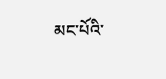མང་པོའི་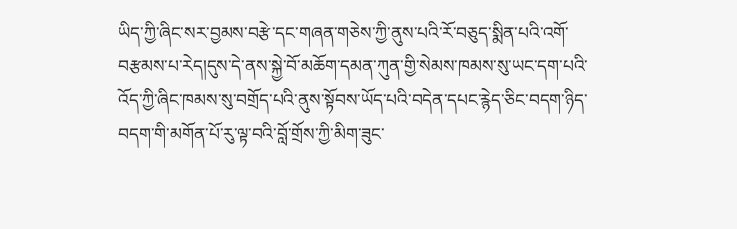ཡིད་ཀྱི་ཞིང་སར་བྱམས་བརྩེ་དང་གཞན་གཅེས་ཀྱི་ནུས་པའི་རོ་བཅུད་སྨིན་པའི་འགོ་བརྩམས་པ་རེད།དུས་དེ་ནས་སྐྱེ་བོ་མཆོག་དམན་ཀུན་གྱི་སེམས་ཁམས་སུ་ཡང་དག་པའི་འོད་ཀྱི་ཞིང་ཁམས་སུ་བགྲོད་པའི་ནུས་སྟོབས་ཡོད་པའི་བདེན་དཔང་རྙེད་ཅིང་བདག་ཉིད་བདག་གི་མགོན་པོ་རུ་ལྟ་བའི་བློ་གྲོས་ཀྱི་མིག་ཟུང་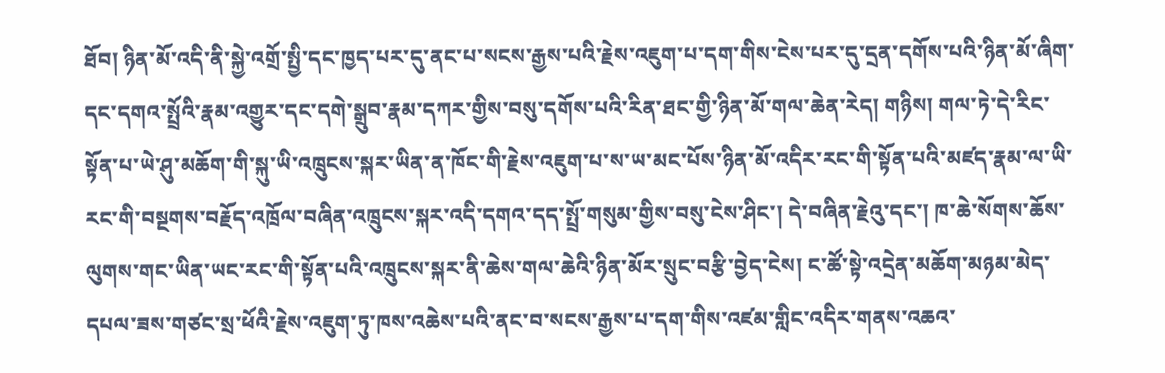ཐོབ། ཉིན་མོ་འདི་ནི་སྐྱེ་འགྲོ་སྤྱི་དང་ཁྱད་པར་དུ་ནང་པ་སངས་རྒྱས་པའི་རྗེས་འཇུག་པ་དག་གིས་ངེས་པར་དུ་དྲན་དགོས་པའི་ཉིན་མོ་ཞིག་དང་དགའ་སྤྲོའི་རྣམ་འགྱུར་དང་དགེ་སྒྲུབ་རྣམ་དཀར་གྱིས་བསུ་དགོས་པའི་རིན་ཐང་གྱི་ཉིན་མོ་གལ་ཆེན་རེད། གཉིས། གལ་ཏེ་དེ་རིང་སྟོན་པ་ཡེ་ཤུ་མཆོག་གི་སྐུ་ཡི་འཁྲུངས་སྐར་ཡིན་ན་ཁོང་གི་རྗེས་འཇུག་པ་ས་ཡ་མང་པོས་ཉིན་མོ་འདིར་རང་གི་སྟོན་པའི་མཛད་རྣམ་ལ་ཡི་རང་གི་བསྔགས་བརྗོད་འཁྲོལ་བཞིན་འཁྲུངས་སྐར་འདི་དགའ་དད་སྤྲོ་གསུམ་གྱིས་བསུ་ངེས་ཤིང་། དེ་བཞིན་རྗེའུ་དང་། ཁ་ཆེ་སོགས་ཆོས་ལུགས་གང་ཡིན་ཡང་རང་གི་སྟོན་པའི་འཁྲུངས་སྐར་ནི་ཆེས་གལ་ཆེའི་ཉིན་མོར་སྲུང་བརྩི་བྱེད་ངེས། ང་ཚོ་སྟེ་འདྲེན་མཆོག་མཉམ་མེད་དཔལ་ཟས་གཙང་སྲ་ཕོའི་རྗེས་འཇུག་ཏུ་ཁས་འཆེས་པའི་ནང་བ་སངས་རྒྱས་པ་དག་གིས་འཛམ་གླིང་འདིར་གནས་འཆའ་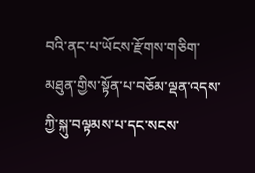བའི་ནང་པ་ཡོངས་རྫོགས་གཅིག་མཐུན་གྱིས་སྟོན་པ་བཅོམ་ལྡན་འདས་ཀྱི་སྐུ་བལྟམས་པ་དང་སངས་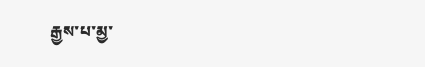རྒྱས་པ་མྱ་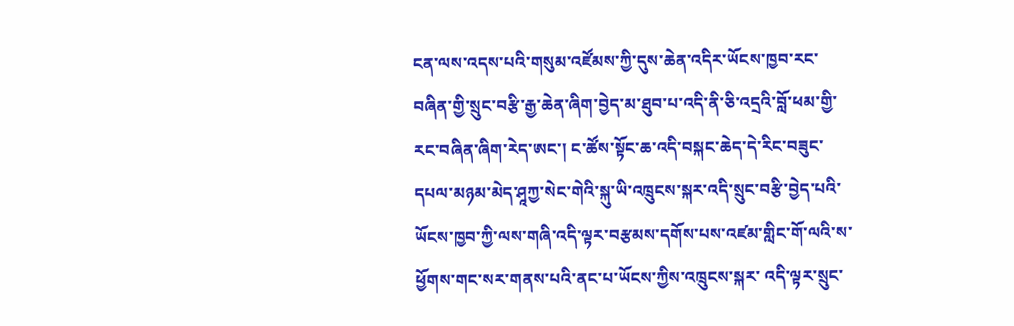ངན་ལས་འདས་པའི་གསུམ་འཛོམས་ཀྱི་དུས་ཆེན་འདིར་ཡོངས་ཁྱབ་རང་བཞིན་གྱི་སྲུང་བརྩི་རྒྱ་ཆེན་ཞིག་བྱེད་མ་ཐུབ་པ་འདི་ནི་ཅི་འདྲའི་བློ་ཕམ་གྱི་རང་བཞིན་ཞིག་རེད་ཨང་། ང་ཚོས་སྟོང་ཆ་འདི་བསྐང་ཆེད་དེ་རིང་བཟུང་དཔལ་མཉམ་མེད་ཤཱཀྱ་སེང་གེའི་སྐུ་ཡི་འཁྲུངས་སྐར་འདི་སྲུང་བརྩི་བྱེད་པའི་ཡོངས་ཁྱབ་ཀྱི་ལས་གཞི་འདི་ལྟར་བརྩམས་དགོས་པས་འཛམ་གླིང་གོ་ལའི་ས་ཕྱོགས་གང་སར་གནས་པའི་ནང་པ་ཡོངས་ཀྱིས་འཁྲུངས་སྐར་ འདི་ལྟར་སྲུང་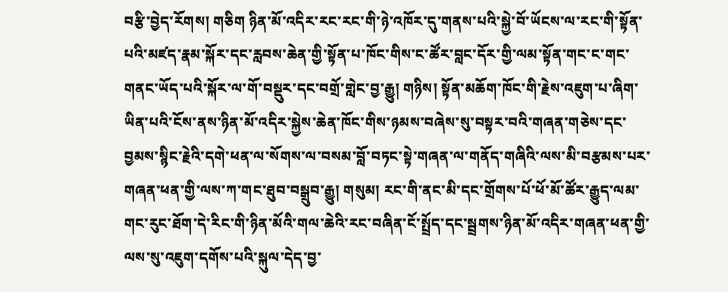བརྩི་བྱེད་རོགས། གཅིག ཉིན་མོ་འདིར་རང་རང་གི་ཉེ་འཁོར་དུ་གནས་པའི་སྐྱེ་བོ་ཡོངས་ལ་རང་གི་སྟོན་པའི་མཛད་རྣམ་སྐོར་དང་རླབས་ཆེན་གྱི་སྟོན་པ་ཁོང་གིས་ང་ཚོར་བླང་དོར་གྱི་ལམ་སྟོན་གང་ང་གང་གནང་ཡོད་པའི་སྐོར་ལ་གོ་བསྡུར་དང་བགྲོ་གླེང་བྱ་རྒྱུ། གཉིས། སྟོན་མཆོག་ཁོང་གི་རྗེས་འཇུག་པ་ཞིག་ཡིན་པའི་ངོས་ནས་ཉིན་མོ་འདིར་སྐྱེས་ཆེན་ཁོང་གིས་ཉམས་བཞེས་སུ་བསྟར་བའི་གཞན་གཅེས་དང་བྱམས་སྙིང་རྗེའི་དགེ་ཕན་ལ་སོགས་ལ་བསམ་བློ་བཏང་སྟེ་གཞན་ལ་གནོད་གཞིའི་ལས་མི་བརྩམས་པར་གཞན་ཕན་གྱི་ལས་ཀ་གང་ཐུབ་བསྒྲུབ་རྒྱུ། གསུམ། རང་གི་ནང་མི་དང་གྲོགས་པོ་ཕོ་མོ་ཚོར་རྒྱུད་ལམ་གང་རུང་ཐོག་དེ་རིང་གི་ཉིན་མོའི་གལ་ཆེའི་རང་བཞིན་ངོ་སྤྲོད་དང་སྦྲགས་ཉིན་མོ་འདིར་གཞན་ཕན་གྱི་ལས་སུ་འཇུག་དགོས་པའི་སྐུལ་དེད་བྱ་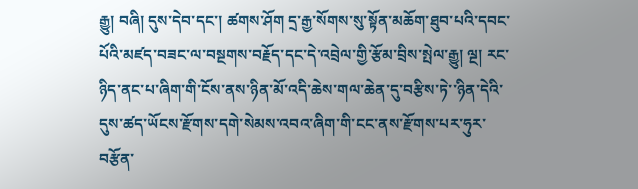རྒྱུ། བཞི། དུས་དེབ་དང་། ཚགས་ཤོག དྲ་རྒྱ་སོགས་སུ་སྟོན་མཆོག་ཐུབ་པའི་དབང་པོའི་མཛད་བཟང་ལ་བསྔགས་བརྗོད་དང་དེ་འབྲེལ་གྱི་རྩོམ་བྲིས་སྤེལ་རྒྱུ། ལྔ། རང་ཉིད་ནང་པ་ཞིག་གི་ངོས་ནས་ཉིན་མོ་འདི་ཆེས་གལ་ཆེན་དུ་བརྩིས་ཏེ་་ཉིན་དེའི་དུས་ཚད་ཡོངས་རྫོགས་དགེ་སེམས་འབའ་ཞིག་གི་ངང་ནས་རྫོགས་པར་ཧུར་བརྩོན་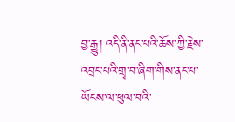བྱ་རྒྱུ། འདི་ནི་ནང་པའི་ཆོས་ཀྱི་རྗེས་འབྲང་པའི་གྲྭ་བ་ཞིག་གིས་ནང་པ་ཡོངས་ལ་ཕུལ་བའི་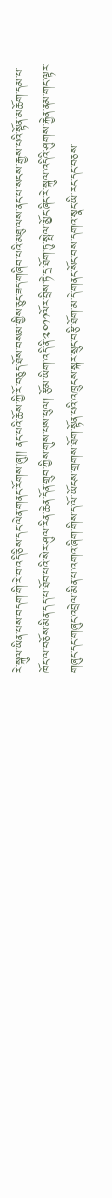རེ་སྐུལ་ཡིན་པས་བདག་གི་རེ་བ་འདི་ཅིས་དང་ལེན་གནང་རོགས་ཞུ།། ནང་པའི་ཆོས་ཀྱི་རོ་བཅུད་ཐོས་བསམ་གྱིས་ཅུང་ཟད་གཞིབ་པའི་མཐུ་ལས་ནང་པ་སངས་རྒྱས་པའི་སྟོན་མཆོག་དམ་པ་ཁོང་ལ་བཅོས་མིན་དད་པ་ཐོབ་པའི་སེར་ཤུལ་རིན་ཆེན་དོན་གྲུབ་ཀྱིས་གུས་པས་ཕུལ། རྩོམ་ཡིག་འདི་ནི་༢༠༡༡ལོར་བྲིས་ཏེ་དྲ་ཐོག་ཏུ་སྤེལ་མྱོང་ཞིང་རེ་སྐུལ་འདིའི་ཤུགས་རྐྱེན་ནམ་གང་ལྟར་གཞུང་དང་གཞུང་འབྲེལ་མིན་པ་འགའ་ཞིག་གིས་ད་ལོ་ཡོངས་གྲགས་ཐོག་སྟོན་པའི་འཁྲུངས་སྐར་སྲུང་བརྩི་ཐོག་མ་དེ་གནང་སོང་བས་དགའ་སྣང་ཡི་རང་དང་བཅས་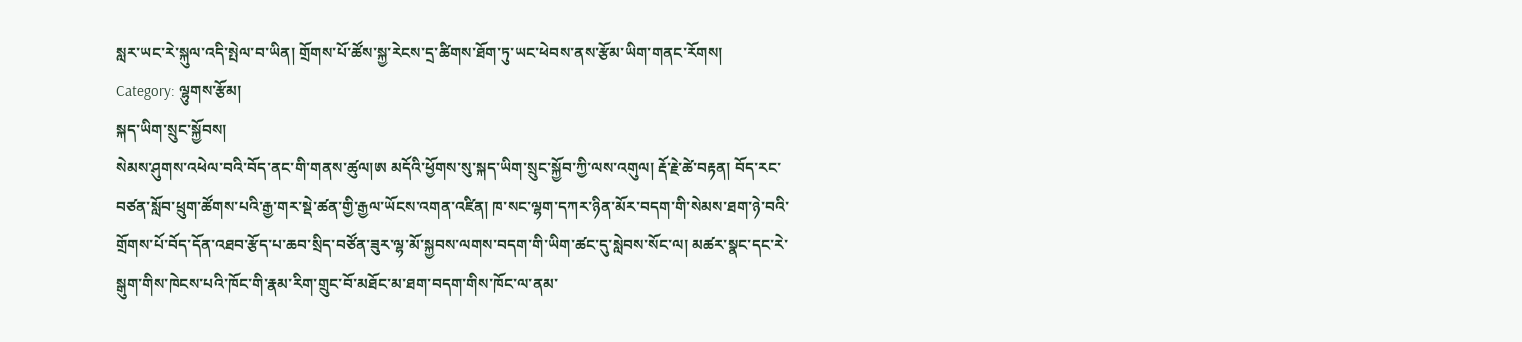སླར་ཡང་རེ་སྐུལ་འདི་སྤེལ་བ་ཡིན། གྲོགས་པོ་ཚོས་སྐྱ་རེངས་དྲ་ཚིགས་ཐོག་ཏུ་ཡང་ཕེབས་ནས་རྩོམ་ཡིག་གནང་རོགས།
Category: ལྷུགས་རྩོམ།
སྐད་ཡིག་སྲུང་སྐྱོབས།
སེམས་ཤུགས་འཕེལ་བའི་བོད་ནང་གི་གནས་ཚུལ།ཨ མདོའི་ཕྱོགས་སུ་སྐད་ཡིག་སྲུང་སྐྱོབ་ཀྱི་ལས་འགུལ། རྡོ་རྗེ་ཚེ་བརྟན། བོད་རང་བཙན་སློབ་ཕྲུག་ཚོགས་པའི་རྒྱ་གར་སྡེ་ཚན་གྱི་རྒྱལ་ཡོངས་འགན་འཛིན། ཁ་སང་ལྷག་དཀར་ཉིན་མོར་བདག་གི་སེམས་ཐག་ཉེ་བའི་གྲོགས་པོ་བོད་དོན་འཐབ་རྩོད་པ་ཆབ་སྲིད་བཙོན་ཟུར་ལྷ་མོ་སྐྱབས་ལགས་བདག་གི་ཡིག་ཚང་དུ་སླེབས་སོང་ལ། མཚར་སྣང་དང་རེ་སྒུག་གིས་ཁེངས་པའི་ཁོང་གི་རྣམ་རིག་གྲུང་བོ་མཐོང་མ་ཐག་བདག་གིས་ཁོང་ལ་ནམ་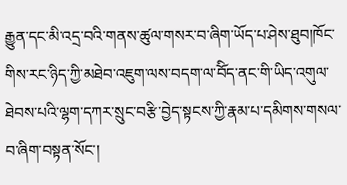རྒྱུན་དང་མི་འདྲ་བའི་གནས་ཚུལ་གསར་བ་ཞིག་ཡོད་པ་ཤེས་ཐུབ།ཁོང་གིས་རང་ཉིད་ཀྱི་མཐེབ་འཇུག་ལས་བདག་ལ་བོིད་ནང་གི་ཡིད་འགུལ་ཐེབས་པའི་ལྷག་དཀར་སྲུང་བརྩི་བྱེད་སྟངས་ཀྱི་རྣམ་པ་དམིགས་གསལ་བ་ཞིག་བསྟན་སོང་།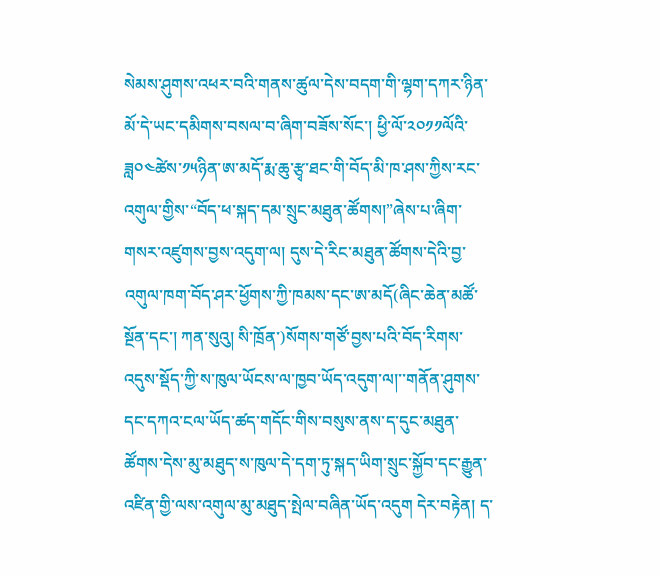སེམས་ཤུགས་འཕར་བའི་གནས་ཚུལ་དེས་བདག་གི་ལྷག་དཀར་ཉིན་མོ་དེ་ཡང་དམིགས་བསལ་བ་ཞིག་བཟོས་སོང་། ཕྱི་ལོ་༢༠༡༡ལོའི་ཟླ༠༤ཚེས་༡༥ཉིན་ཨ་མདོ་རྨ་ཆུ་རྩྭ་ཐང་གི་བོད་མི་ཁ་ཤས་ཀྱིས་རང་འགུལ་གྱིས་“བོད་ཕ་སྐད་དམ་སྲུང་མཐུན་ཚོགས།”ཞེས་པ་ཞིག་གསར་འཛུགས་བྱས་འདུག་ལ། དུས་དེ་རིང་མཐུན་ཚོགས་དེའི་བྱ་འགུལ་ཁག་བོད་ཤར་ཕྱོགས་ཀྱི་ཁམས་དང་ཨ་མདོ(ཞིང་ཆེན་མཚོ་སྔོན་དང་། ཀན་སུའུ། སི་ཁྲོན་)སོགས་གཙོ་བྱས་པའི་བོད་རིགས་འདུས་སྡོད་ཀྱི་ས་ཁུལ་ཡོངས་ལ་ཁྱབ་ཡོད་འདུག་ལ།་་གནོན་ཤུགས་དང་དཀའ་ངལ་ཡོད་ཚད་གདོང་གིས་བསུས་ནས་ད་དུང་མཐུན་ཚོགས་དེས་མུ་མཐུད་ས་ཁུལ་དེ་དག་ཏུ་སྐད་ཡིག་སྲུང་སྐྱོབ་དང་རྒྱུན་འཛིན་གྱི་ལས་འགུལ་མུ་མཐུད་སྤེལ་བཞིན་ཡོད་འདུག དེར་བརྟེན། ད་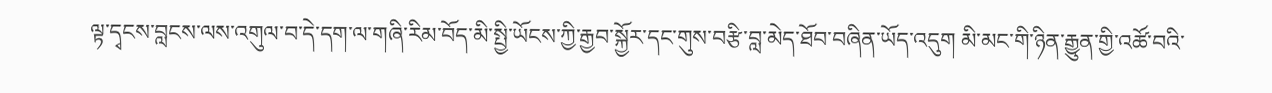ལྟ་དྭངས་བླངས་ལས་འགུལ་བ་དེ་དག་ལ་གཞི་རིམ་བོད་མི་སྤྱི་ཡོངས་ཀྱི་རྒྱབ་སྐྱོར་དང་གུས་བརྩི་བླ་མེད་ཐོབ་བཞིན་ཡོད་འདུག མི་མང་གི་ཉིན་རྒྱུན་གྱི་འཚོ་བའི་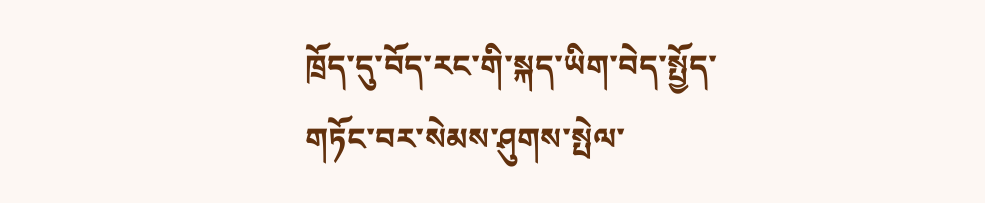ཁྲོད་དུ་བོད་རང་གི་སྐད་ཡིག་བེད་སྤྱོད་གཏོང་བར་སེམས་ཤུགས་སྤེལ་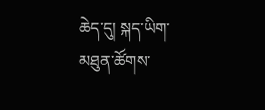ཆེད་དུ། སྐད་ཡིག་མཐུན་ཚོགས་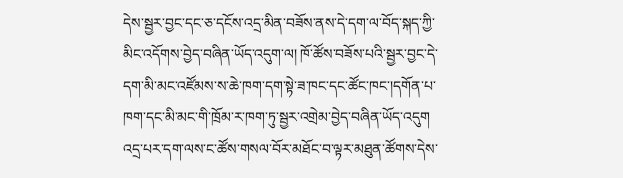དེས་སྦྱར་བྱང་དང་ཅ་དངོས་འདྲ་མིན་བཟོས་ནས་དེ་དག་ལ་བོད་སྐད་ཀྱི་མིང་འདོགས་བྱེད་བཞིན་ཡོད་འདུག་ལ། ཁོ་ཚོས་བཟོས་པའི་སྦྱར་བྱང་དེ་དག་མི་མང་འཛོམས་ས་ཆེ་ཁག་དག་སྟེ་ཟ་ཁང་དང་ཚོང་ཁང་།དགོན་པ་ཁག་དང་མི་མང་གི་ཁྲོམ་ར་ཁག་ཏུ་སྦྱར་འགྲེམ་བྱེད་བཞིན་ཡོད་འདུག འདྲ་པར་དག་ལས་ང་ཚོས་གསལ་བོར་མཐོང་བ་ལྟར་མཐུན་ཚོགས་དེས་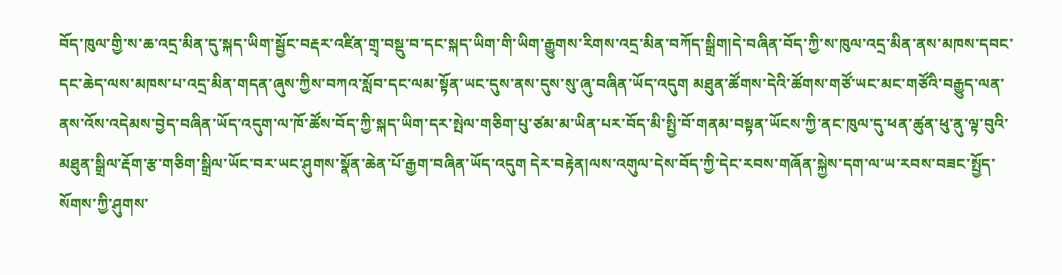བོད་ཁུལ་གྱི་ས་ཆ་འདྲ་མིན་དུ་སྐད་ཡིག་སྦྱོང་བརྡར་འཛིན་གྲྭ་བསྡུ་བ་དང་སྐད་ཡིག་གི་ཡིག་རྒྱུགས་རིགས་འདྲ་མིན་བཀོད་སྒྲིག།དེ་བཞིན་བོད་ཀྱི་ས་ཁུལ་འདྲ་མིན་ནས་མཁས་དབང་དང་ཆེད་ལས་མཁས་པ་འདྲ་མིན་གདན་ཞུས་ཀྱིས་བཀའ་སློབ་དང་ལམ་སྟོན་ཡང་དུས་ནས་དུས་སུ་ཞུ་བཞིན་ཡོད་འདུག མཐུན་ཚོགས་དེའི་ཚོགས་གཙོ་ཡང་མང་གཙོའི་བརྒྱུད་ལན་ནས་འོས་འདེམས་བྱེད་བཞིན་ཡོད་འདུག་ལ་ཁོ་ཚོས་བོད་ཀྱི་སྐད་ཡིག་དར་སྤེལ་གཅིག་པུ་ཙམ་མ་ཡིན་པར་བོད་མི་སྤྱི་བོ་གནམ་བསྟན་ཡོངས་ཀྱི་ནང་ཁུལ་དུ་ཕན་ཚུན་ཕུ་ནུ་ལྟ་བུའི་མཐུན་སྒྲིལ་རྡོག་རྩ་གཅིག་སྒྲིལ་ཡོང་བར་ཡང་ཤུགས་སྣོན་ཆེན་པོ་རྒྱག་བཞིན་ཡོད་འདུག དེར་བརྟེན།ལས་འགུལ་དེས་བོད་ཀྱི་དེང་རབས་གཞོན་སྐྱེས་དག་ལ་ཡ་རབས་བཟང་སྤྱོད་སོགས་ཀྱི་ཤུགས་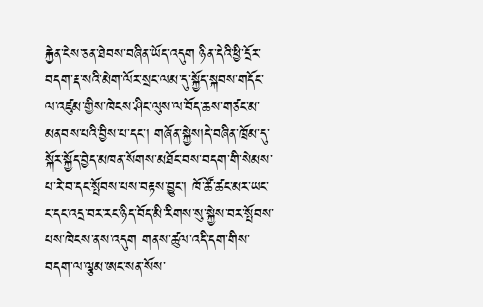རྐྱེན་ངེས་ཅན་ཐེབས་བཞིན་ཡོད་འདུག ཉིན་དེའི་ཕྱི་དྲོར་བདག་རྡ་སའི་མེག་ལོར་སྲང་ལམ་དུ་སྐྱོད་སྐབས་གདོང་ལ་འཛུམ་གྱིས་ཁེངས་ཤིང་ལུས་ལ་བོད་ཆས་གཙང་མ་མནབས་པའི་བྱིས་པ་དང་། གཞོན་སྐྱེས།དེ་བཞིན་ཁྲོམ་དུ་སྐོར་སྐྱོད་བྱེད་མཁན་སོགས་མཐོང་བས་བདག་གི་སེམས་པ་རེ་བ་དང་སྤོབས་པས་བརྟས་བྱུང་། ཁོ་ཚོ་ཚང་མར་ཡང་ང་དང་འདྲ་བར་རང་ཉིད་བོད་མི་རིགས་སུ་སྐྱེས་བར་སྤོབས་པས་ཁེངས་ནས་འདུག གནས་ཚུལ་འདི་དག་གིས་བདག་ལ་ལྕམ་ཨང་སན་སོས་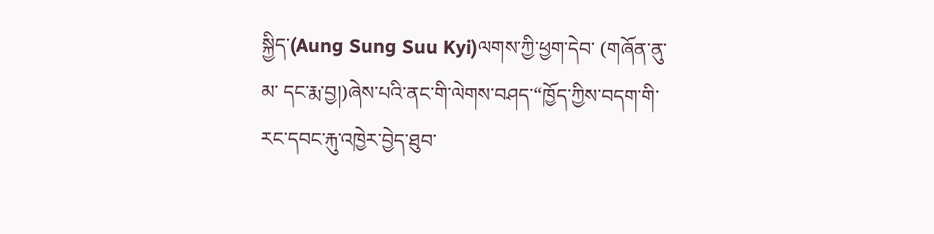སྐྱིད་(Aung Sung Suu Kyi)ལགས་ཀྱི་ཕྱག་དེབ་ (གཞོན་ནུ་མ་ དང་རྨ་བྱ།)ཞེས་པའི་ནང་གི་ལེགས་བཤད་“ཁྱོད་ཀྱིས་བདག་གི་རང་དབང་རྐུ་འཁྱེར་བྱེད་ཐུབ་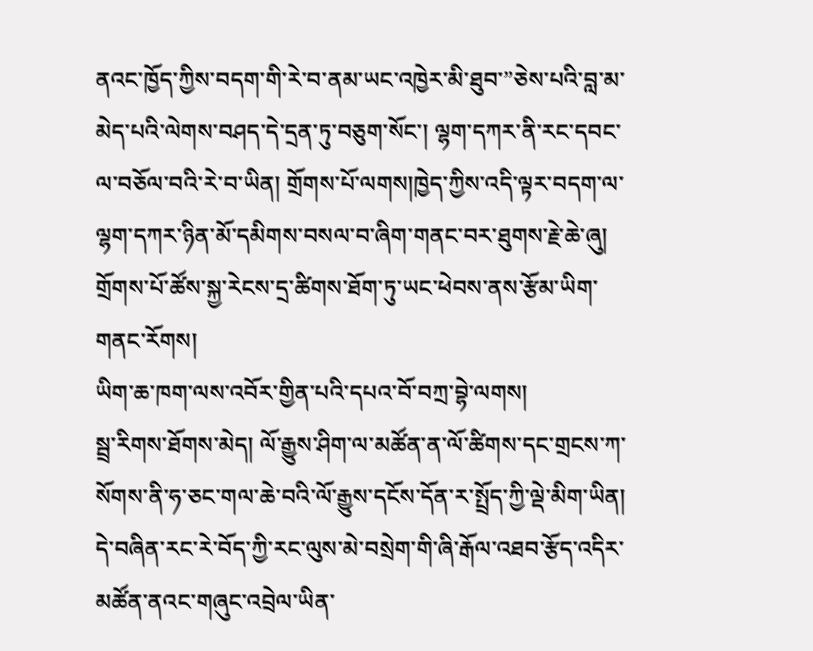ནའང་ཁྱོད་ཀྱིས་བདག་གི་རེ་བ་ནམ་ཡང་འཁྱེར་མི་ཐུབ་”ཅེས་པའི་བླ་མ་མེད་པའི་ལེགས་བཤད་དེ་དྲན་ཏུ་བཅུག་སོང་། ལྷག་དཀར་ནི་རང་དབང་ལ་བཅོལ་བའི་རེ་བ་ཡིན། གྲོགས་པོ་ལགས།ཁྱེད་ཀྱིས་འདི་ལྟར་བདག་ལ་ལྷག་དཀར་ཉིན་མོ་དམིགས་བསལ་བ་ཞིག་གནང་བར་ཐུགས་རྗེ་ཆེ་ཞུ། གྲོགས་པོ་ཚོས་སྐྱ་རེངས་དྲ་ཚིགས་ཐོག་ཏུ་ཡང་ཕེབས་ནས་རྩོམ་ཡིག་གནང་རོགས།
ཡིག་ཆ་ཁག་ལས་འབོར་གྱིན་པའི་དཔའ་བོ་བཀྲ་བྷེ་ལགས།
སྦྲ་རིགས་ཐོགས་མེད། ལོ་རྒྱུས་ཤིག་ལ་མཚོན་ན་ལོ་ཚིགས་དང་གྲངས་ཀ་སོགས་ནི་ཧ་ཅང་གལ་ཆེ་བའི་ལོ་རྒྱུས་དངོས་དོན་ར་སྤྲོད་ཀྱི་ལྡེ་མིག་ཡིན། དེ་བཞིན་རང་རེ་བོད་ཀྱི་རང་ལུས་མེ་བསྲེག་གི་ཞི་རྒོལ་འཐབ་རྩོད་འདིར་མཚོན་ནའང་གཞུང་འབྲེལ་ཡིན་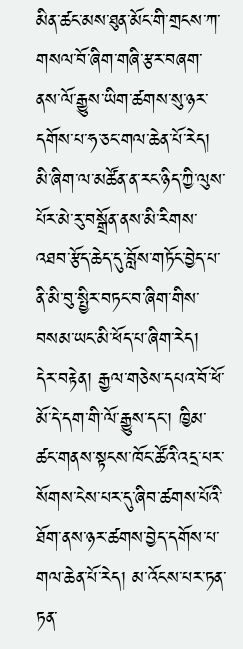མིན་ཚང་མས་ཐུན་མོང་གི་གྲངས་ཀ་གསལ་བོ་ཞིག་གཞི་རྩར་བཞག་ནས་ལོ་རྒྱུས་ཡིག་ཚགས་སུ་ཉར་དགོས་པ་ཧ་ཅང་གལ་ཆེན་པོ་རེད། མི་ཞིག་ལ་མཚོན་ན་རང་ཉིད་ཀྱི་ལུས་པོར་མེ་རུ་བསྒྲོན་ནས་མི་རིགས་འཐབ་རྩོད་ཆེད་དུ་བློས་གཏོང་བྱེད་པ་ནི་མི་བུ་སྤྱིར་བཏང་བ་ཞིག་གིས་བསམ་ཡང་མི་ཕོད་པ་ཞིག་རེད། དེར་བརྟེན། རྒྱལ་གཅེས་དཔའ་བོ་ཕོ་མོ་དེ་དག་གི་ལོ་རྒྱུས་དང་། ཁྱིམ་ཚང་གནས་སྟངས་ཁོང་ཚོའི་འདྲ་པར་སོགས་ངེས་པར་དུ་ཞིབ་ཚགས་པོའི་ཐོག་ནས་ཉར་ཚགས་བྱེད་དགོས་པ་གལ་ཆེན་པོ་རེད། མ་འོངས་པར་ཏན་ཏན་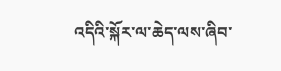འདིའི་སྐོར་ལ་ཆེད་ལས་ཞིབ་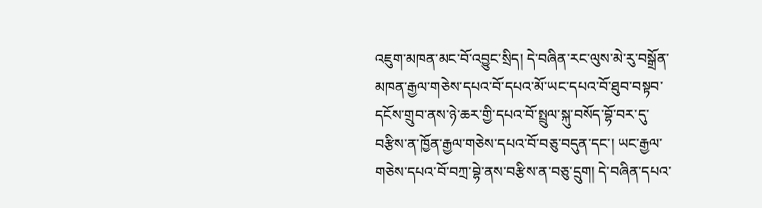འཇུག་མཁན་མང་བོ་འབྱུང་སྲིད། དེ་བཞིན་རང་ལུས་མེ་རུ་བསྒྲོན་མཁན་རྒྱལ་གཅེས་དཔའ་བོ་དཔའ་མོ་ཡང་དཔའ་བོ་ཐུབ་བསྟབ་དངོས་གྲུབ་ནས་ཉེ་ཆར་གྱི་དཔའ་བོ་སྤྲུལ་སྐུ་བསོད་བྷོ་བར་དུ་བརྩིས་ན་ཁྱོན་རྒྱལ་གཅེས་དཔའ་བོ་བཅུ་བདུན་དང་། ཡང་རྒྱལ་གཅེས་དཔའ་བོ་བཀྲ་བྷེ་ནས་བརྩིས་ན་བཅུ་དྲུག། དེ་བཞིན་དཔའ་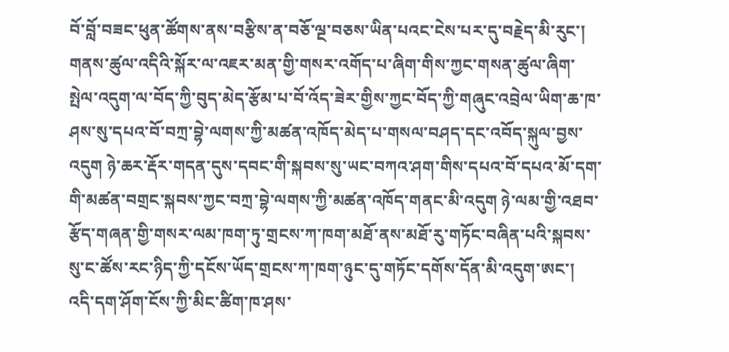བོ་བློ་བཟང་ཕུན་ཚོགས་ནས་བརྩིས་ན་བཅོ་ལྔ་བཅས་ཡིན་པའང་ངེས་པར་དུ་བརྗེད་མི་རུང་། གནས་ཚུལ་འདིའི་སྐོར་ལ་འཇར་མན་གྱི་གསར་འགོད་པ་ཞིག་གིས་ཀྱང་གསན་ཚུལ་ཞིག་སྤེལ་འདུག་ལ་བོད་ཀྱི་བུད་མེད་རྩོམ་པ་བོ་འོད་ཟེར་གྱིས་ཀྱང་བོད་ཀྱི་གཞུང་འབྲེལ་ཡིག་ཆ་ཁ་ཤས་སུ་དཔའ་བོ་བཀྲ་བྷེ་ལགས་ཀྱི་མཚན་འཁོད་མེད་པ་གསལ་བཤད་དང་འབོད་སྐུལ་བྱས་འདུག ཉེ་ཆར་རྡོར་གདན་དུས་དབང་གི་སྐབས་སུ་ཡང་བཀའ་ཤག་གིས་དཔའ་བོ་དཔའ་མོ་དག་གི་མཚན་བགྲང་སྐབས་ཀྱང་བཀྲ་བྷེ་ལགས་ཀྱི་མཚན་འཁོད་གནང་མི་འདུག ཉེ་ལམ་གྱི་འཐབ་རྩོད་གཞན་གྱི་གསར་ལམ་ཁག་ཏུ་གྲངས་ཀ་ཁག་མཐོ་ནས་མཐོ་རུ་གཏོང་བཞིན་པའི་སྐབས་སུ་ང་ཚོས་རང་ཉིད་ཀྱི་དངོས་ཡོད་གྲངས་ཀ་ཁག་ཉུང་དུ་གཏོང་དགོས་དོན་མི་འདུག་ཨང་། འདི་དག་ཤོག་ངོས་ཀྱི་མིང་ཚིག་ཁ་ཤས་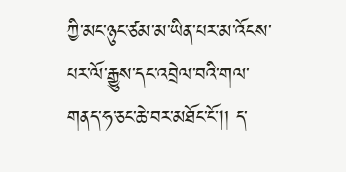ཀྱི་མང་ཉུང་ཙམ་མ་ཡིན་པར་མ་འོངས་པར་ལོ་རྒྱུས་དང་འབྲེལ་བའི་གལ་གནད་ཧ་ཅང་ཆེ་བར་མཐོང་ངོ།། ད་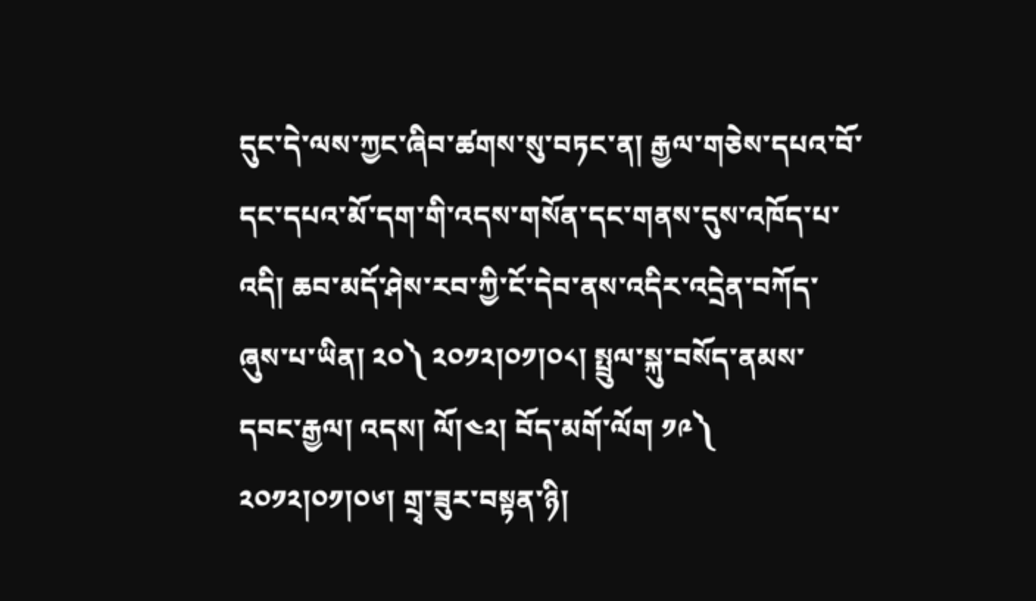དུང་དེ་ལས་ཀྱང་ཞིབ་ཚགས་སུ་བཏང་ན། རྒྱལ་གཅེས་དཔའ་བོ་དང་དཔའ་མོ་དག་གི་འདས་གསོན་དང་གནས་དུས་འཁོད་པ་འདི། ཆབ་མདོ་ཤེས་རབ་ཀྱི་ངོ་དེབ་ནས་འདིར་འདྲེན་བཀོད་ཞུས་པ་ཡིན། ༢༠༽ ༢༠༡༢།༠༡།༠༨། སྤྲུལ་སྐུ་བསོད་ནམས་དབང་རྒྱལ། འདས། ལོ།༤༢། བོད་མགོ་ལོག ༡༩༽ ༢༠༡༢།༠༡།༠༦། གྲྭ་ཟུར་བསྟན་ཉི།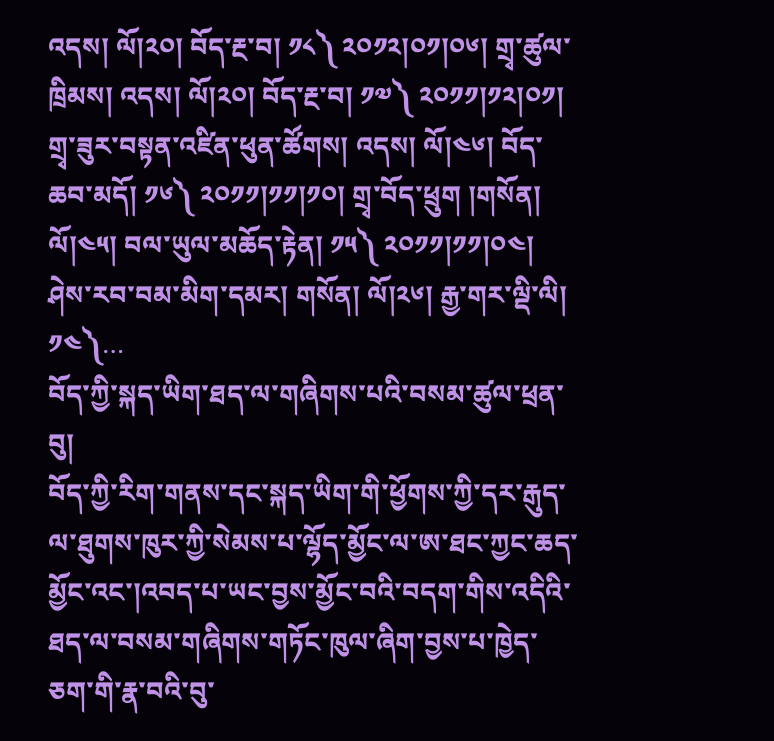འདས། ལོ།༢༠། བོད་རྔ་བ། ༡༨༽ ༢༠༡༢།༠༡།༠༦། གྲྭ་ཚུལ་ཁྲིམས། འདས། ལོ།༢༠། བོད་རྔ་བ། ༡༧༽ ༢༠༡༡།༡༢།༠༡། གྲྭ་ཟུར་བསྟན་འཛིན་ཕུན་ཚོགས། འདས། ལོ།༤༦། བོད་ཆབ་མདོ། ༡༦༽ ༢༠༡༡།༡༡།༡༠། གྲྭ་བོད་ཕྲུག །གསོན། ལོ།༤༥། བལ་ཡུལ་མཆོད་རྟེན། ༡༥༽ ༢༠༡༡།༡༡།༠༤། ཤེས་རབ་བམ་མིག་དམར། གསོན། ལོ།༢༦། རྒྱ་གར་ལྡི་ལི། ༡༤༽…
བོད་ཀྱི་སྐད་ཡིག་ཐད་ལ་གཞིགས་པའི་བསམ་ཚུལ་ཕྲན་བུ།
བོད་ཀྱི་རིག་གནས་དང་སྐད་ཡིག་གི་ཕྱོགས་ཀྱི་དར་རྒུད་ལ་ཐུགས་ཁུར་ཀྱི་སེམས་པ་ལྷོད་མྱོང་ལ་ཨ་ཐང་ཀྱང་ཆད་མྱོང་འང་།འབད་པ་ཡང་བྱས་མྱོང་བའི་བདག་གིས་འདིའི་ཐད་ལ་བསམ་གཞིགས་གཏོང་ཁུལ་ཞིག་བྱས་པ་ཁྱེད་ཅག་གི་རྣ་བའི་བུ་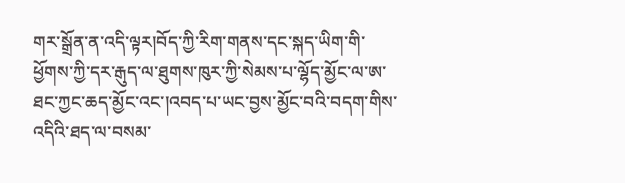གར་སྒྲོན་ན་འདི་ལྟར།བོད་ཀྱི་རིག་གནས་དང་སྐད་ཡིག་གི་ཕྱོགས་ཀྱི་དར་རྒུད་ལ་ཐུགས་ཁུར་ཀྱི་སེམས་པ་ལྷོད་མྱོང་ལ་ཨ་ཐང་ཀྱང་ཆད་མྱོང་འང་།འབད་པ་ཡང་བྱས་མྱོང་བའི་བདག་གིས་འདིའི་ཐད་ལ་བསམ་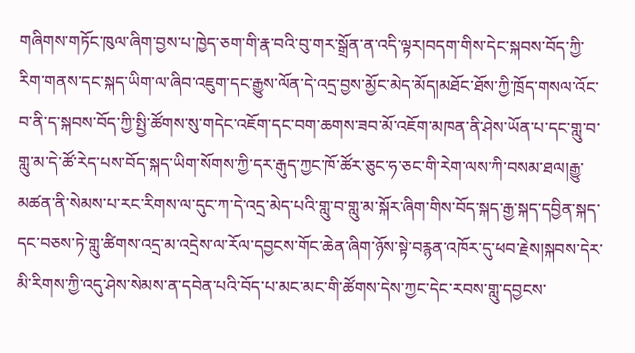གཞིགས་གཏོང་ཁུལ་ཞིག་བྱས་པ་ཁྱེད་ཅག་གི་རྣ་བའི་བུ་གར་སྒྲོན་ན་འདི་ལྟར།བདག་གིས་དེང་སྐབས་བོད་ཀྱི་རིག་གནས་དང་སྐད་ཡིག་ལ་ཞིབ་འཇུག་དང་རྒྱུས་ལོན་དེ་འདྲ་བྱས་མྱོང་མེད་མོད།མཐོང་ཐོས་ཀྱི་ཁྲོད་གསལ་འོང་བ་ནི་ད་སྐབས་བོད་ཀྱི་སྤྱི་ཚོགས་སུ་གདེང་འཇོག་དང་བག་ཆགས་ཟབ་མོ་འཇོག་མཁན་ནི་ཤེས་ཡོན་པ་དང་གླུ་བ་གླུ་མ་དེ་ཚོ་རེད་པས་བོད་སྐད་ཡིག་སོགས་ཀྱི་དར་རྒུད་ཀྱང་ཁོ་ཚོར་ཅུང་ཧ་ཅང་གི་རེག་ལས་ཀི་བསམ་ཐལ།རྒྱུ་མཚན་ནི་སེམས་པ་རང་རིགས་ལ་དུང་ཀ་དེ་འདྲ་མེད་པའི་གླུ་བ་གླུ་མ་སྐོར་ཞིག་གིས་བོད་སྐད་རྒྱ་སྐད་དབྱིན་སྐད་དང་བཅས་ཏེ་གླུ་ཚིགས་འདྲ་མ་འདྲེས་ལ་རོལ་དབྱངས་གོང་ཆེན་ཞིག་ཉོས་སྟེ་བརྙན་འཁོར་དུ་ཕབ་རྗེས།སྐབས་དེར་མི་རིགས་ཀྱི་འདུ་ཤེས་སེམས་ན་དབེན་པའི་བོད་པ་མང་མང་གི་ཚོགས་དེས་ཀྱང་དེང་རབས་གླུ་དབྱངས་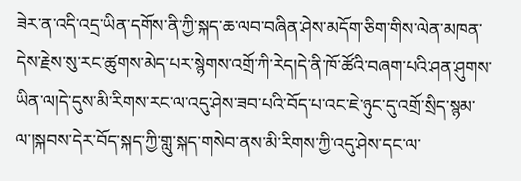ཟེར་ན་འདི་འདྲ་ཡིན་དགོས་ནི་ཀྱི་སྐད་ཆ་ལབ་བཞིན་ཤེས་མདོག་ཅིག་གིས་ལེན་མཁན་དེས་རྗེས་སུ་རང་ཚུགས་མེད་པར་སྙེགས་འགྲོ་ཀི་རེད།དེ་ནི་ཁོ་ཚོའི་བཞག་པའི་ཤན་ཤུགས་ཡིན་ལ།དེ་དུས་མི་རིགས་རང་ལ་འདུ་ཤེས་ཟབ་པའི་བོད་པ་འང་ཇེ་ཉུང་དུ་འགྲོ་སྲིད་སྙམ་ལ་།སྐབས་དེར་བོད་སྐད་ཀྱི་གླུ་སྐད་གསེབ་ནས་མི་རིགས་ཀྱི་འདུ་ཤེས་དང་ལ་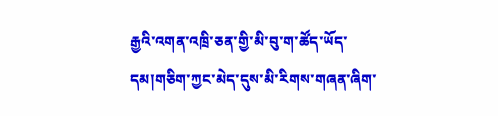རྒྱའི་འགན་འཁྲི་ཅན་གྱི་མི་བུ་ག་ཚོད་ཡོད་དམ།གཅིག་ཀྱང་མེད་དུས་མི་རིགས་གཞན་ཞིག་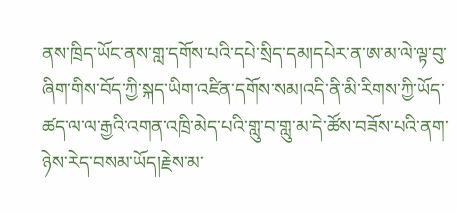ནས་ཁྲིད་ཡོང་ནས་གླ་དགོས་པའི་དཔེ་སྲིད་དམ།དཔེར་ན་ཨ་མ་ལེ་ལྟ་བུ་ཞིག་གིས་བོད་ཀྱི་སྐད་ཡིག་འཛིན་དགོས་སམ།འདི་ནི་མི་རིགས་ཀྱི་ཡོད་ཚད་ལ་ལ་རྒྱའི་འགན་འཁྲི་མེད་པའི་གླུ་བ་གླུ་མ་དེ་ཚོས་བཟོས་པའི་ནག་ཉེས་རེད་བསམ་ཡོད།རྗེས་མ་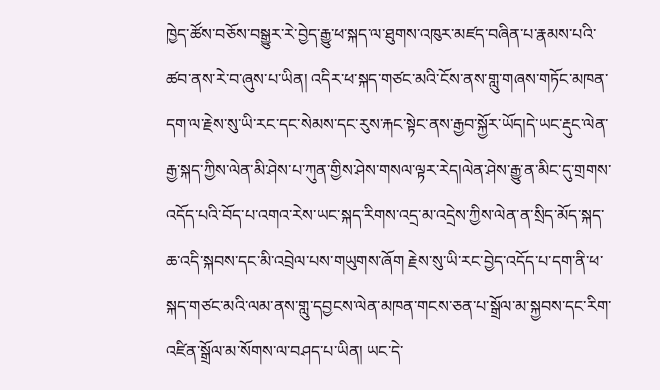ཁྱེད་ཚོས་བཅོས་བསྒྱུར་རེ་བྱེད་རྒྱུ་ཕ་སྐད་ལ་ཐུགས་འཁུར་མཛད་བཞིན་པ་རྣམས་པའི་ཚབ་ནས་རེ་བ་ཞུས་པ་ཡིན། འདིར་ཕ་སྐད་གཙང་མའི་ངོས་ནས་གླུ་གཞས་གཏོང་མཁན་དག་ལ་རྗེས་སུ་ཡི་རང་དང་སེམས་དང་རུས་རྐང་སྟེང་ནས་རྒྱབ་སྐྱོར་ཡོད།དེ་ཡང་རྡུང་ལེན་རྒྱ་སྐད་ཀྱིས་ལེན་མི་ཤེས་པ་ཀུན་གྱིས་ཤེས་གསལ་ལྟར་རེད།ལེན་ཤེས་རྒྱུ་ན་མིང་དུ་གྲགས་འདོད་པའི་བོད་པ་འགའ་རེས་ཡང་སྐད་རིགས་འདྲ་མ་འདྲེས་ཀྱིས་ལེན་ན་སྲིད་མོད་སྐད་ཆ་འདི་སྐབས་དང་མི་འབྲེལ་པས་གཡུགས་ཞོག རྗེས་སུ་ཡི་རང་བྱེད་འདོད་པ་དག་ནི་ཕ་སྐད་གཙང་མའི་ལམ་ནས་གླུ་དབྱངས་ལེན་མཁན་གངས་ཅན་པ་སྒྲོལ་མ་སྐྱབས་དང་རིག་འཛིན་སྒྲོལ་མ་སོགས་ལ་བཤད་པ་ཡིན། ཡང་དེ་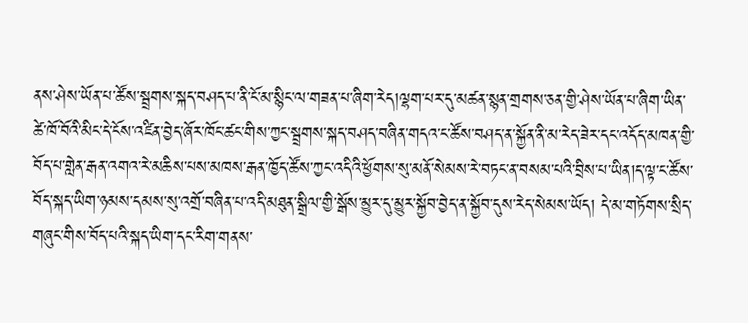ནས་ཤེས་ཡོན་པ་ཚོས་སྦྲགས་སྐད་བཤད་པ་ནི་ངོ་མ་སྙིང་ལ་གཟན་པ་ཞིག་རེད།ལྷག་པར་དུ་མཚན་སྙན་གྲགས་ཅན་གྱི་ཤེས་ཡོན་པ་ཞིག་ཡིན་ཚེ་ཁོ་བོའི་མིང་དེ་ངོས་འཛིན་བྱེད་ཞོར་ཁོང་ཚང་གིས་ཀྱང་སྦྲགས་སྐད་བཤད་བཞིན་གདའ་ང་ཚོས་བཤད་ན་སྐྱོན་ནི་མ་རེད་ཟེར་དང་འདོད་མཁན་གྱི་བོད་པ་གླེན་རྒན་འགའ་རེ་མཆིས་པས་མཁས་རྒན་ཁྱོད་ཚོས་ཀྱང་འདིའི་ཕྱོགས་སུ་མནོ་སེམས་རེ་བཏང་ན་བསམ་པའི་བྲིས་པ་ཡིན།ད་ལྟ་ང་ཚོས་བོད་སྐད་ཡིག་ཉམས་དམས་སུ་འགྲོ་བཞིན་པ་འདི་མཐུན་སྒྲིལ་གྱི་སྒོས་མྱུར་དུ་མྱུར་སྐྱོབ་བྱེད་ན་སྐྱོབ་དུས་རེད་སེམས་ཡོད། དེ་མ་གཏོགས་སྲིད་གཞུང་གིས་བོད་པའི་སྐད་ཡིག་དང་རིག་གནས་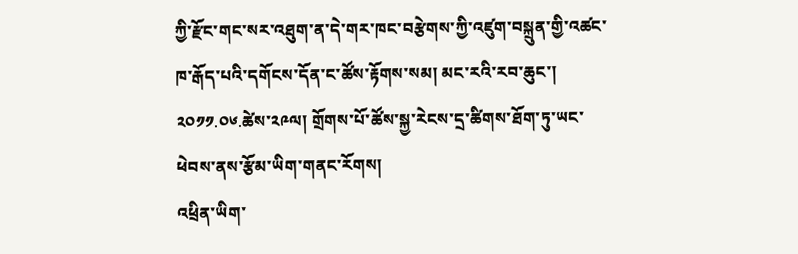ཀྱི་རྫོང་གང་སར་འཐུག་ན་དེ་གར་ཁང་བརྩེགས་ཀྱི་འཛུག་བསྐྲུན་གྱི་འཚང་ཁ་རྒོད་པའི་དགོངས་དོན་ང་ཚོས་རྟོགས་སམ། མང་རའི་རབ་ཆུང་། ༢༠༡༡.༠༦.ཚེས་༢༩ལ། གྲོགས་པོ་ཚོས་སྐྱ་རེངས་དྲ་ཚིགས་ཐོག་ཏུ་ཡང་ཕེབས་ནས་རྩོམ་ཡིག་གནང་རོགས།
འཕྲིན་ཡིག་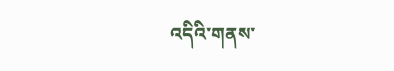འདིའི་གནས་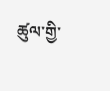ཚུལ་གྱི་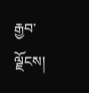རྒྱབ་ལྗོངས།